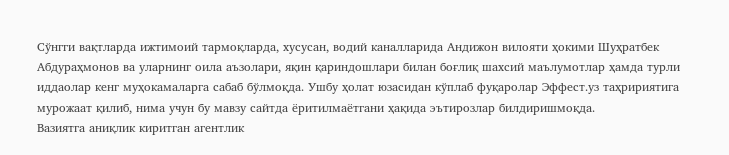Сўнгги вақтларда ижтимоий тармоқларда, хусусан, водий каналларида Андижон вилояти ҳокими Шуҳратбек Абдураҳмонов ва уларнинг оила аъзолари, яқин қариндошлари билан боғлиқ шахсий маълумотлар ҳамда турли иддаолар кенг муҳокамаларга сабаб бўлмоқда. Ушбу ҳолат юзасидан кўплаб фуқаролар Эффеcт.уз таҳририятига мурожаат қилиб, нима учун бу мавзу сайтда ёритилмаётгани ҳақида эътирозлар билдиришмоқда.
Вазиятга аниқлик киритган агентлик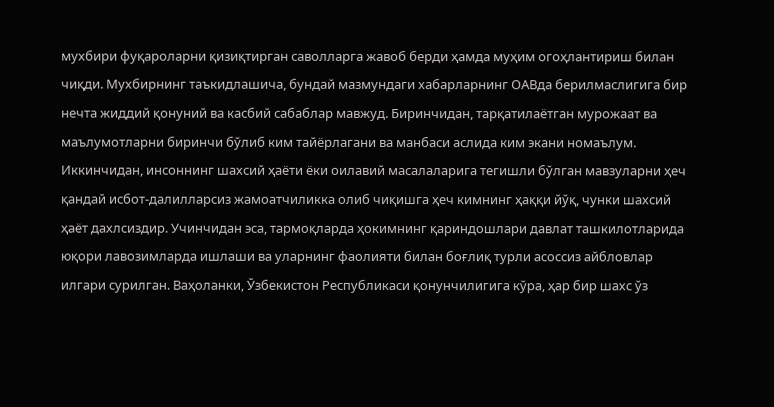мухбири фуқароларни қизиқтирган саволларга жавоб берди ҳамда муҳим огоҳлантириш билан чиқди. Мухбирнинг таъкидлашича, бундай мазмундаги хабарларнинг ОАВда берилмаслигига бир нечта жиддий қонуний ва касбий сабаблар мавжуд. Биринчидан, тарқатилаётган мурожаат ва маълумотларни биринчи бўлиб ким тайёрлагани ва манбаси аслида ким экани номаълум. Иккинчидан, инсоннинг шахсий ҳаёти ёки оилавий масалаларига тегишли бўлган мавзуларни ҳеч қандай исбот-далилларсиз жамоатчиликка олиб чиқишга ҳеч кимнинг ҳаққи йўқ, чунки шахсий ҳаёт дахлсиздир. Учинчидан эса, тармоқларда ҳокимнинг қариндошлари давлат ташкилотларида юқори лавозимларда ишлаши ва уларнинг фаолияти билан боғлиқ турли асоссиз айбловлар илгари сурилган. Ваҳоланки, Ўзбекистон Республикаси қонунчилигига кўра, ҳар бир шахс ўз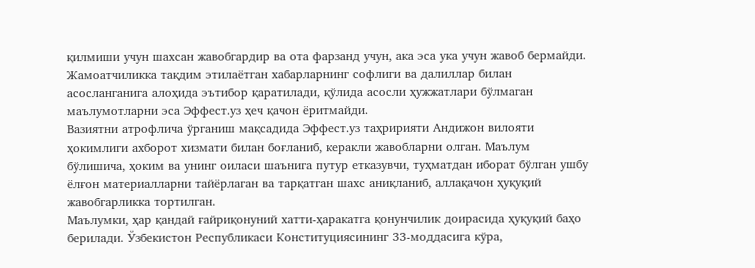қилмиши учун шахсан жавобгардир ва ота фарзанд учун, ака эса ука учун жавоб бермайди. Жамоатчиликка тақдим этилаётган хабарларнинг софлиги ва далиллар билан асосланганига алоҳида эътибор қаратилади, қўлида асосли ҳужжатлари бўлмаган маълумотларни эса Эффеcт.уз ҳеч қачон ёритмайди.
Вазиятни атрофлича ўрганиш мақсадида Эффеcт.уз таҳририяти Андижон вилояти ҳокимлиги ахборот хизмати билан боғланиб, керакли жавобларни олган. Маълум бўлишича, ҳоким ва унинг оиласи шаънига путур етказувчи, туҳматдан иборат бўлган ушбу ёлғон материалларни тайёрлаган ва тарқатган шахс аниқланиб, аллақачон ҳуқуқий жавобгарликка тортилган.
Маълумки, ҳар қандай ғайриқонуний хатти-ҳаракатга қонунчилик доирасида ҳуқуқий баҳо берилади. Ўзбекистон Республикаси Конституциясининг 33-моддасига кўра,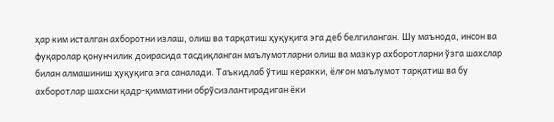ҳар ким исталган ахборотни излаш, олиш ва тарқатиш ҳуқуқига эга деб белгиланган. Шу маънода, инсон ва фуқаролар қонунчилик доирасида тасдиқланган маълумотларни олиш ва мазкур ахборотларни ўзга шахслар билан алмашиниш ҳуқуқига эга саналади. Таъкидлаб ўтиш керакки, ёлғон маълумот тарқатиш ва бу ахборотлар шахсни қадр-қимматини обрўсизлантирадиган ёки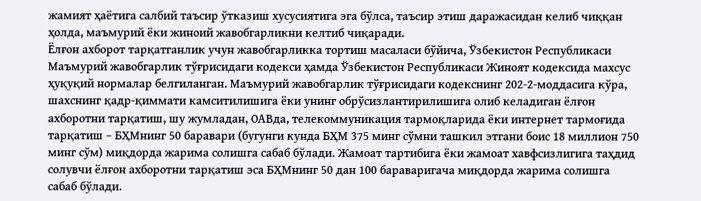жамият ҳаётига салбий таъсир ўтказиш хусусиятига эга бўлса, таъсир этиш даражасидан келиб чиққан ҳолда, маъмурий ёки жиноий жавобгарликни келтиб чиқаради.
Ёлғон ахборот тарқатганлик учун жавобгарликка тортиш масаласи бўйича, Ўзбекистон Республикаси Маъмурий жавобгарлик тўғрисидаги кодекси ҳамда Ўзбекистон Республикаси Жиноят кодексида махсус ҳуқуқий нормалар белгиланган. Маъмурий жавобгарлик тўғрисидаги кодекснинг 202-2-моддасига кўра, шахснинг қадр-қиммати камситилишига ёки унинг обрўсизлантирилишига олиб келадиган ёлғон ахборотни тарқатиш, шу жумладан, ОАВда, телекоммуникация тармоқларида ёки интернет тармоғида тарқатиш – БҲМнинг 50 баравари (бугунги кунда БҲМ 375 минг сўмни ташкил этгани боис 18 миллион 750 минг сўм) миқдорда жарима солишга сабаб бўлади. Жамоат тартибига ёки жамоат хавфсизлигига таҳдид солувчи ёлғон ахборотни тарқатиш эса БҲМнинг 50 дан 100 бараваригача миқдорда жарима солишга сабаб бўлади.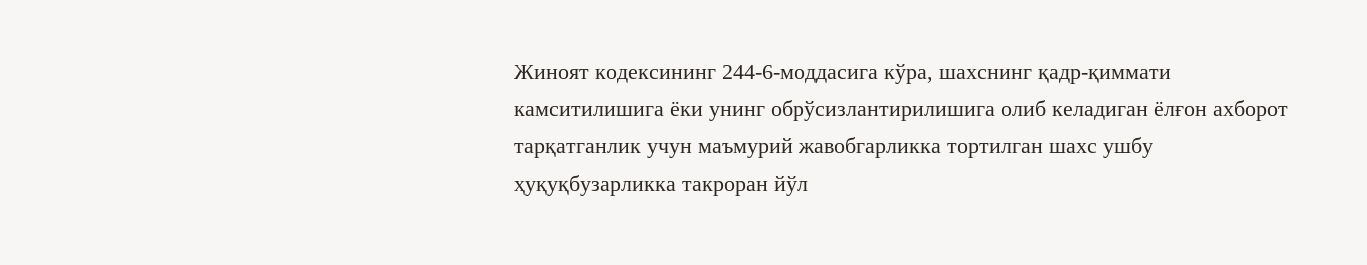Жиноят кодексининг 244-6-моддасига кўра, шахснинг қадр-қиммати камситилишига ёки унинг обрўсизлантирилишига олиб келадиган ёлғон ахборот тарқатганлик учун маъмурий жавобгарликка тортилган шахс ушбу ҳуқуқбузарликка такроран йўл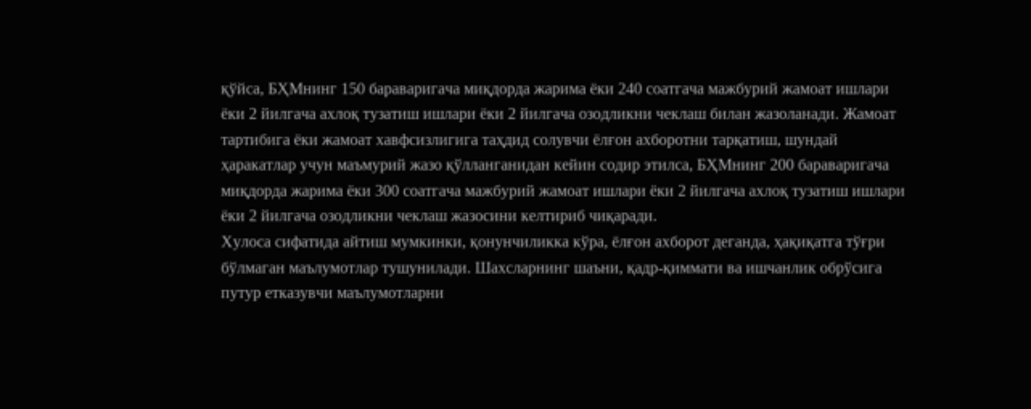қўйса, БҲМнинг 150 бараваригача миқдорда жарима ёки 240 соатгача мажбурий жамоат ишлари ёки 2 йилгача ахлоқ тузатиш ишлари ёки 2 йилгача озодликни чеклаш билан жазоланади. Жамоат тартибига ёки жамоат хавфсизлигига таҳдид солувчи ёлғон ахборотни тарқатиш, шундай ҳаракатлар учун маъмурий жазо қўлланганидан кейин содир этилса, БҲМнинг 200 бараваригача миқдорда жарима ёки 300 соатгача мажбурий жамоат ишлари ёки 2 йилгача ахлоқ тузатиш ишлари ёки 2 йилгача озодликни чеклаш жазосини келтириб чиқаради.
Хулоса сифатида айтиш мумкинки, қонунчиликка кўра, ёлғон ахборот деганда, ҳақиқатга тўғри бўлмаган маълумотлар тушунилади. Шахсларнинг шаъни, қадр-қиммати ва ишчанлик обрўсига путур етказувчи маълумотларни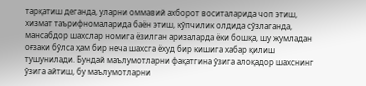тарқатиш деганда, уларни оммавий ахборот воситаларида чоп этиш, хизмат таърифномаларида баён этиш, кўпчилик олдида сўзлаганда, мансабдор шахслар номига ёзилган аризаларда ёки бошқа, шу жумладан оғзаки бўлса ҳам бир неча шахсга ёхуд бир кишига хабар қилиш тушунилади. Бундай маълумотларни фақатгина ўзига алоқадор шахснинг ўзига айтиш, бу маълумотларни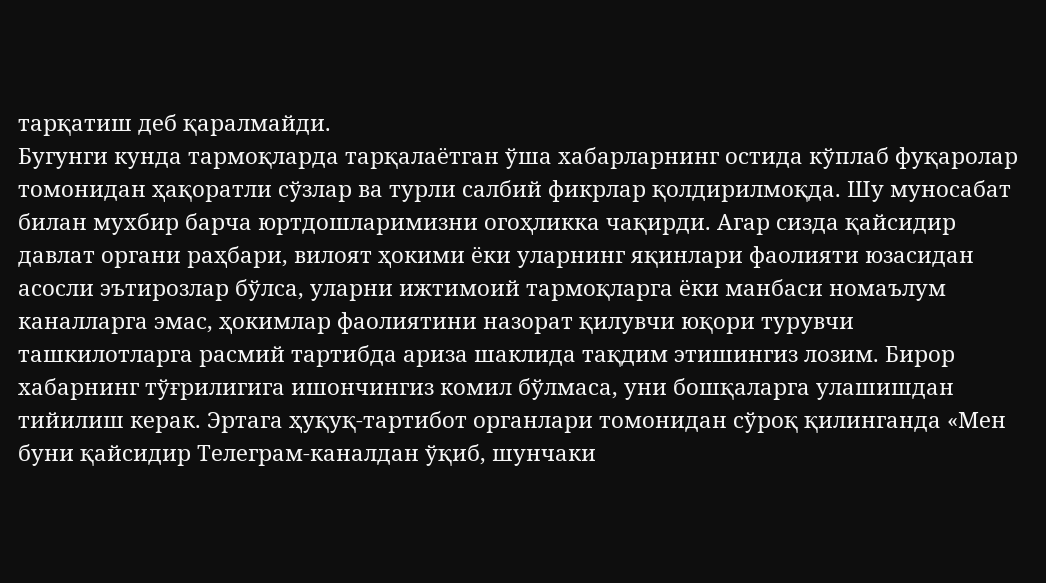тарқатиш деб қаралмайди.
Бугунги кунда тармоқларда тарқалаётган ўша хабарларнинг остида кўплаб фуқаролар томонидан ҳақоратли сўзлар ва турли салбий фикрлар қолдирилмоқда. Шу муносабат билан мухбир барча юртдошларимизни огоҳликка чақирди. Агар сизда қайсидир давлат органи раҳбари, вилоят ҳокими ёки уларнинг яқинлари фаолияти юзасидан асосли эътирозлар бўлса, уларни ижтимоий тармоқларга ёки манбаси номаълум каналларга эмас, ҳокимлар фаолиятини назорат қилувчи юқори турувчи ташкилотларга расмий тартибда ариза шаклида тақдим этишингиз лозим. Бирор хабарнинг тўғрилигига ишончингиз комил бўлмаса, уни бошқаларга улашишдан тийилиш керак. Эртага ҳуқуқ-тартибот органлари томонидан сўроқ қилинганда «Мен буни қайсидир Телеграм-каналдан ўқиб, шунчаки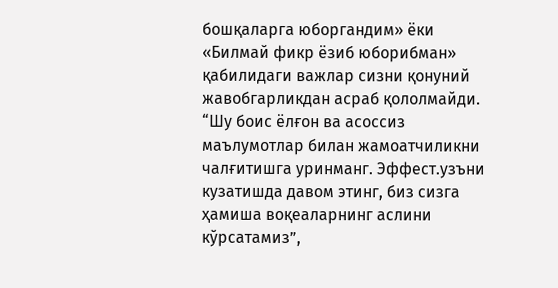бошқаларга юборгандим» ёки «Билмай фикр ёзиб юборибман» қабилидаги важлар сизни қонуний жавобгарликдан асраб қололмайди.
“Шу боис ёлғон ва асоссиз маълумотлар билан жамоатчиликни чалғитишга уринманг. Эффеcт.узъни кузатишда давом этинг, биз сизга ҳамиша воқеаларнинг аслини кўрсатамиз”,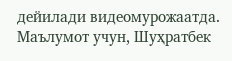дейилади видеомурожаатда.
Маълумот учун, Шуҳратбек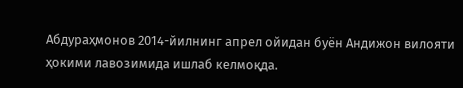Абдураҳмонов 2014-йилнинг апрел ойидан буён Андижон вилояти ҳокими лавозимида ишлаб келмоқда.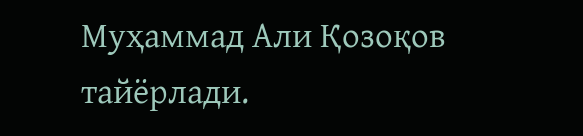Муҳаммад Али Қозоқов тайёрлади.